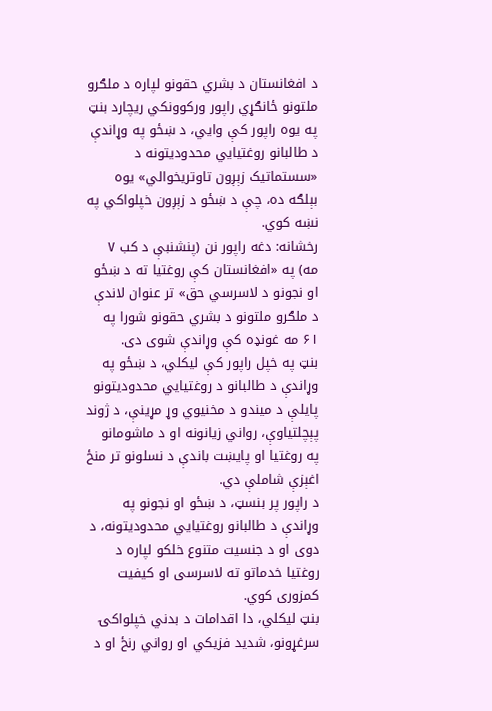د افغانستان د بشري حقونو لپاره د ملګرو ملتونو ځانګړي راپور ورکوونکي ریچارد بنټ په یوه راپور کې وايي، د ښځو په وړاندې د طالبانو روغتیايي محدودیتونه د «سستماتیک زېږون تاوتریخوالي» یوه بېلګه ده، چې د ښځو د زېږون خپلواکي په نښه کوي.
رخشانه: دغه راپور نن (پنشنبې د کب ۷ مه) په «افغانستان کې روغتیا ته د ښځو او نجونو د لاسرسي حق» تر عنوان لاندې د ملګرو ملتونو د بشري حقونو شورا په ۶۱ مه غونډه کې وړاندې شوی دی.
بنټ په خپل راپور کې لیکلي، د ښځو په وړاندې د طالبانو د روغتیايي محدودیتونو پایلې د میندو د مخنیوي وړ مړینې، د ژوند پېچلتیاوې، رواني زیانونه او د ماشومانو په روغتیا او پایښت باندې د نسلونو تر منځ اغېزې شاملې دي.
د راپور پر بنسټ، د ښځو او نجونو په وړاندې د طالبانو روغتیايي محدودیتونه، د دوی او د جنسیت متنوع خلکو لپاره د روغتیا خدماتو ته لاسرسی او کیفیت کمزوری کوي.
بنټ لیکلي، دا اقدامات د بدني خپلواکۍ سرغړونو، شدید فزیکي او رواني رنځ او د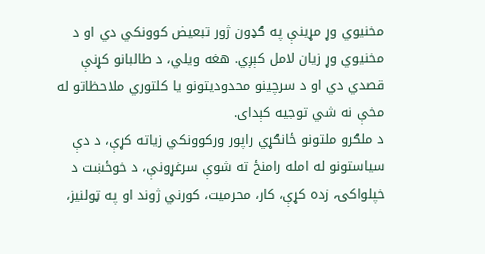مخنیوي وړ مړینې په ګډون ژور تبعیض کوونکي دي او د مخنیوي وړ زیان لامل کېږي. هغه ویلي، د طالبانو کړنې قصدي دي او د سرچینو محدودیتونو یا کلتوري ملاحظاتو له مخې نه شي توجیه کېدای.
د ملګرو ملتونو ځانګړي راپور ورکوونکي زیاته کړې، د دې سیاستونو له امله رامنځ ته شوې سرغړونې، د خوځښت د خپلواکۍ، زده کړې، کار، محرمیت، کورني ژوند او په ټولنیز،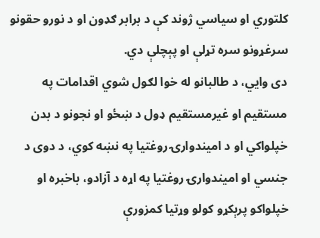کلتوري او سیاسي ژوند کې د برابر ګډون او د نورو حقونو سرغړونو سره تړلې او پېچلې دي.
دی وايي، د طالبانو له خوا لګول شوي اقدامات په مستقیم او غیرمستقیم ډول د ښځو او نجونو د بدن خپلواکي او د امیندوارۍ روغتیا په نښه کوي، د دوی د جنسي او امیندوارۍ روغتیا په اړه د آزادو، باخبره او خپلواکو پرېکړو کولو وړتیا کمزورې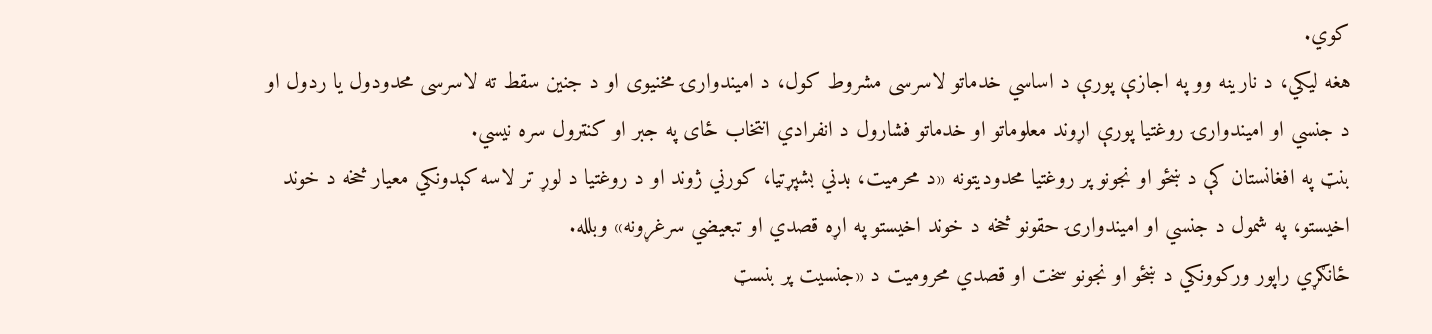کوي.
هغه لیکي، د نارینه وو په اجازې پورې د اساسي خدماتو لاسرسی مشروط کول، د امیندوارۍ مخنیوی او د جنین سقط ته لاسرسی محدودول یا ردول او د جنسي او امیندوارۍ روغتیا پورې اړوند معلوماتو او خدماتو فشارول د انفرادي انتخاب ځای په جبر او کنټرول سره نیسي.
بنټ په افغانستان کې د ښځو او نجونو پر روغتیا محدودیتونه «د محرمیت، بدني بشپړتیا، کورني ژوند او د روغتیا د لوړ تر لاسه کېدونکي معیار څخه د خوند اخیستو، په شمول د جنسي او امیندوارۍ حقونو څخه د خوند اخیستو په اړه قصدي او تبعیضي سرغړونه» وبلله.
ځانګړي راپور ورکوونکي د ښځو او نجونو سخت او قصدي محرومیت د «جنسیت پر بنسټ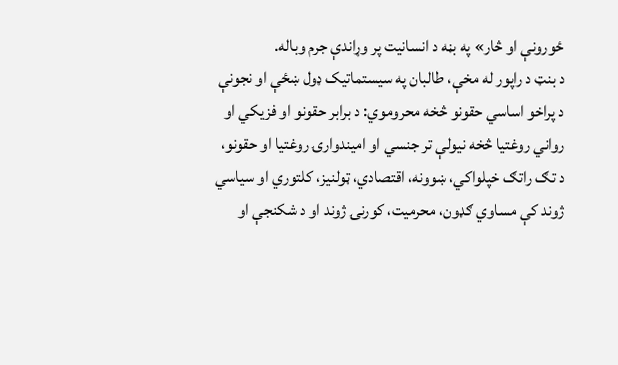ځورونې او څار» په بڼه د انسانیت پر وړاندې جرم وباله.
د بنټ د راپور له مخې، طالبان په سیستماتیک ډول ښځې او نجونې د پراخو اساسي حقونو څخه محروموي: د برابر حقونو او فزیکي او رواني روغتیا څخه نیولې تر جنسي او امیندوارۍ روغتیا او حقونو، د تګ راتګ خپلواکي، ښوونه، اقتصادي، ټولنیز، کلتوري او سیاسي ژوند کې مساوي ګډون، محرمیت، کورنۍ ژوند او د شکنجې او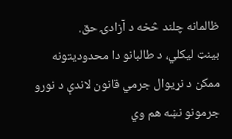ظالمانه چلند څخه د آزادۍ حق.
بینټ لیکلي، د طالبانو دا محدودیتونه ممکن د نړیوال جرمي قانون لاندې د نورو جرمونو نښه هم وي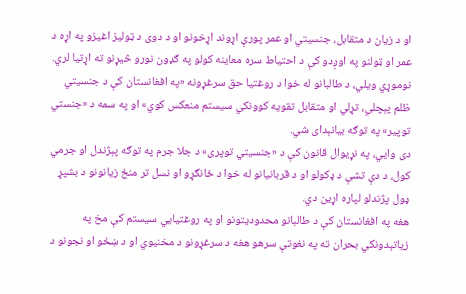او د زیان د متقابل، جنسیتي او عمر پورې اړوند اړخونو او د دوی د ټولیز اغیزو په اړه د عمر او ټولنو په اوږدو کې د احتیاط سره معاینه کولو په ګډون نورو څیړنو ته اړتیا لري.
نوموړي ویلي، د طالبانو له خوا د روغتیا حق سرغړونه «په افغانستان کې د جنسیتي ظلم پېچلي، تړلي او متقابل تقویه کوونکي سیستم منعکس کوي» او په سمه د «جنستي توپیر» په توګه بیانېدای شي.
دی وايي، په نړیوال قانون کې د «جنسیتي توپری» د جلا جرم په توګه پېژندل او جرمي کول، د دې تشې د ډکولو او د قربانیانو له خوا د ځانګړو او نسل تر منځ زیانونو د بشپړ ډول پژندلو لپاره اړین دي.
هغه په افغانستان کې د طالبانو محدودیتونو او په روغتیايي سیستم کې مخ په زیاتېدونکي بحران ته په نغوتې سرهو هغه د سرغړونو د مخنیوي او د ښځو او نجونو د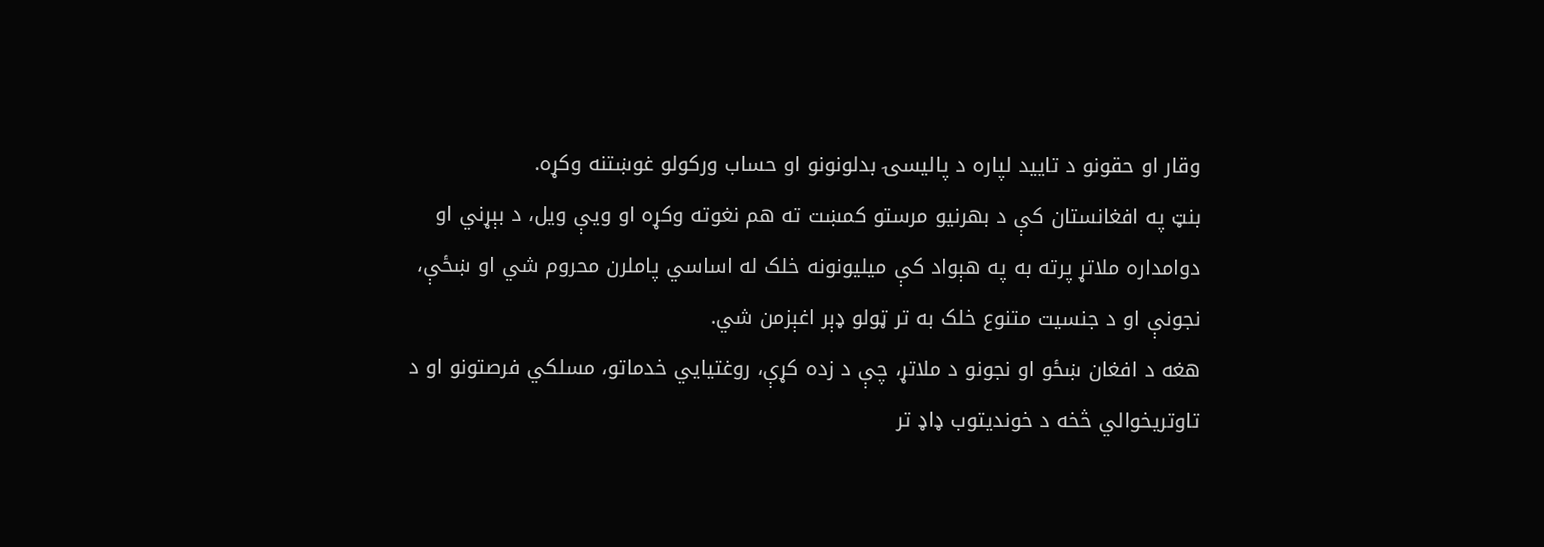وقار او حقونو د تايید لپاره د پالیسۍ بدلونونو او حساب ورکولو غوښتنه وکړه.
بنټ په افغانستان کې د بهرنیو مرستو کمښت ته هم نغوته وکړه او ویې ویل، د بېړني او دوامداره ملاتړ پرته به په هېواد کې میلیونونه خلک له اساسي پاملرن محروم شي او ښځې، نجونې او د جنسیت متنوع خلک به تر ټولو ډېر اغېزمن شي.
هغه د افغان ښځو او نجونو د ملاتړ، چې د زده کړې، روغتیايي خدماتو، مسلکي فرصتونو او د تاوتریخوالي څخه د خوندیتوب ډاډ تر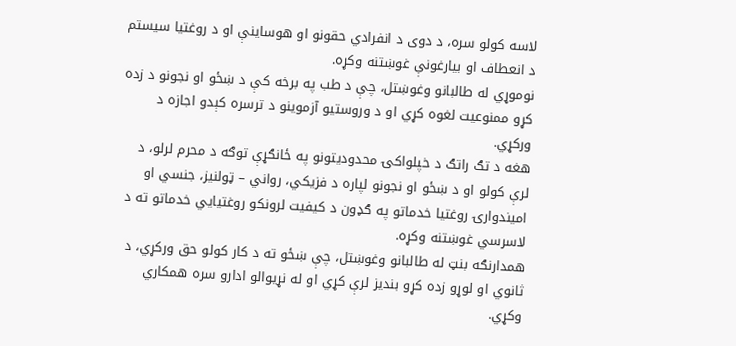لاسه کولو سره، د دوی د انفرادي حقونو او هوساینې او د روغتیا سیستم د انعطاف او بیارغونې غوښتنه وکړه.
نوموړي له طالبانو وغوښتل، چې د طب په برخه کې د ښځو او نجونو د زده کړو ممنوعیت لغوه کړي او د وروستیو آزموینو د ترسره کېدو اجازه د ورکړي.
هغه د تګ راتګ د خپلواکۍ محدودیتونو په ځانګړې توګه د محرم لرلو، د لرې کولو او د ښځو او نجونو لپاره د فزیکي، رواني – ټولنیز، جنسي او امیندوارۍ روغتیا خدماتو په ګډون د کیفیت لرونکو روغتیايي خدماتو ته د لاسرسي غوښتنه وکړه.
همدارنګه بنټ له طالبانو وغوښتل، چې ښځو ته د کار کولو حق ورکړي، د ثانوي او لوړو زده کړو بندیز لرې کړي او له نړیوالو ادارو سره همکاري وکړي.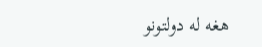هغه له دولتونو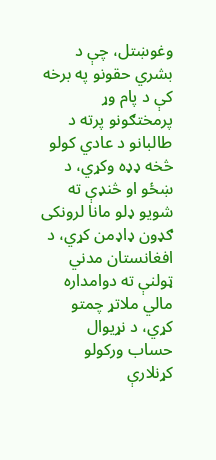وغوښتل، چې د بشري حقونو په برخه کې د پام وړ پرمختګونو پرته د طالبانو د عادي کولو څخه ډډه وکړي، د ښځو او څنډې ته شویو ډلو مانا لرونکی ګډون ډاډمن کړي، د افغانستان مدني ټولنې ته دوامداره مالي ملاتړ چمتو کړي، د نړیوال حساب ورکولو کړنلارې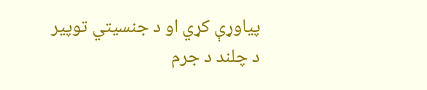پیاوړې کړي او د جنسیتي توپیر د چلند د جرم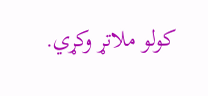کولو ملاتړ وکړي.